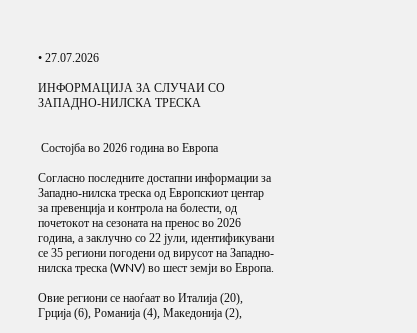• 27.07.2026

ИНФОРМАЦИЈА ЗА СЛУЧАИ СО ЗАПАДНО-НИЛСКА ТРЕСКА


 Состојба во 2026 година во Европа

Согласно последните достапни информации за Западно-нилска треска од Европскиот центар за превенција и контрола на болести, од почетокот на сезоната на пренос во 2026 година, а заклучно со 22 јули, идентификувани се 35 региони погодени од вирусот на Западно-нилска треска (WNV) во шест земји во Европа.

Овие региони се наоѓаат во Италија (20), Грција (6), Романија (4), Македонија (2),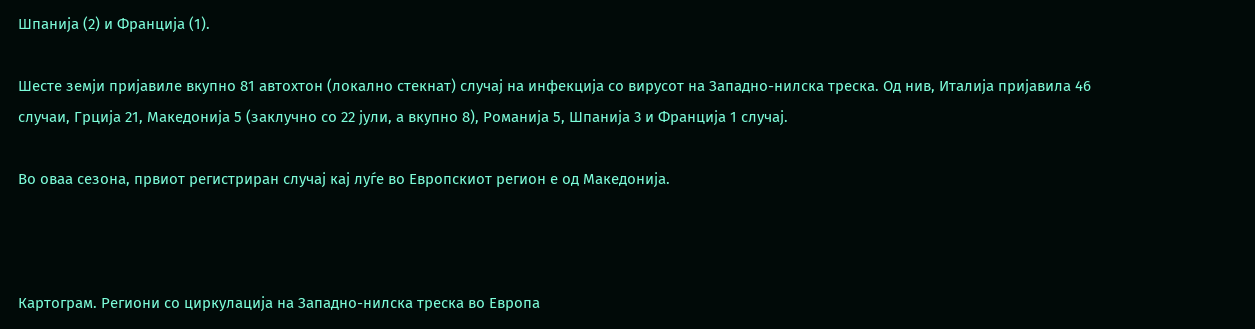Шпанија (2) и Франција (1).

Шесте земји пријавиле вкупно 81 автохтон (локално стекнат) случај на инфекција со вирусот на Западно-нилска треска. Од нив, Италија пријавила 46 случаи, Грција 21, Македонија 5 (заклучно со 22 јули, а вкупно 8), Романија 5, Шпанија 3 и Франција 1 случај.

Во оваа сезона, првиот регистриран случај кај луѓе во Европскиот регион е од Македонија.



Картограм. Региони со циркулација на Западно-нилска треска во Европа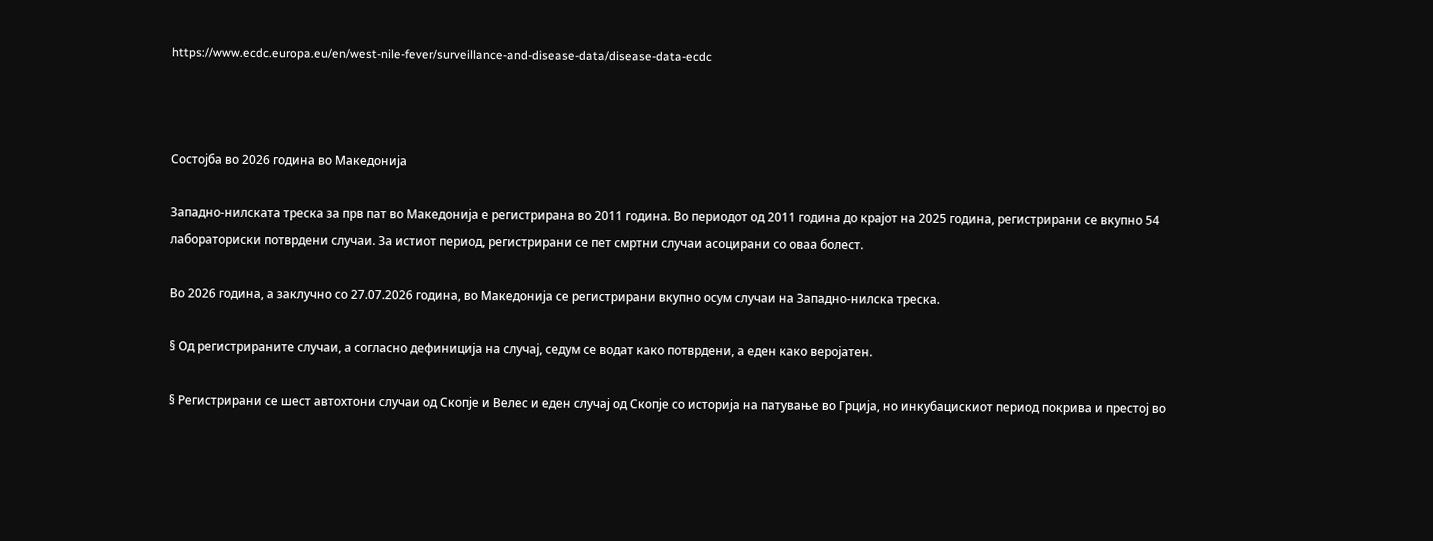https://www.ecdc.europa.eu/en/west-nile-fever/surveillance-and-disease-data/disease-data-ecdc



Состојба во 2026 година во Македонија

Западно-нилската треска за прв пат во Македонија е регистрирана во 2011 година. Во периодот од 2011 година до крајот на 2025 година, регистрирани се вкупно 54 лабораториски потврдени случаи. За истиот период, регистрирани се пет смртни случаи асоцирани со оваа болест.

Во 2026 година, а заклучно со 27.07.2026 година, во Македонија се регистрирани вкупно осум случаи на Западно-нилска треска.

§ Од регистрираните случаи, а согласно дефиниција на случај, седум се водат како потврдени, а еден како веројатен.

§ Регистрирани се шест автохтони случаи од Скопје и Велес и еден случај од Скопје со историја на патување во Грција, но инкубацискиот период покрива и престој во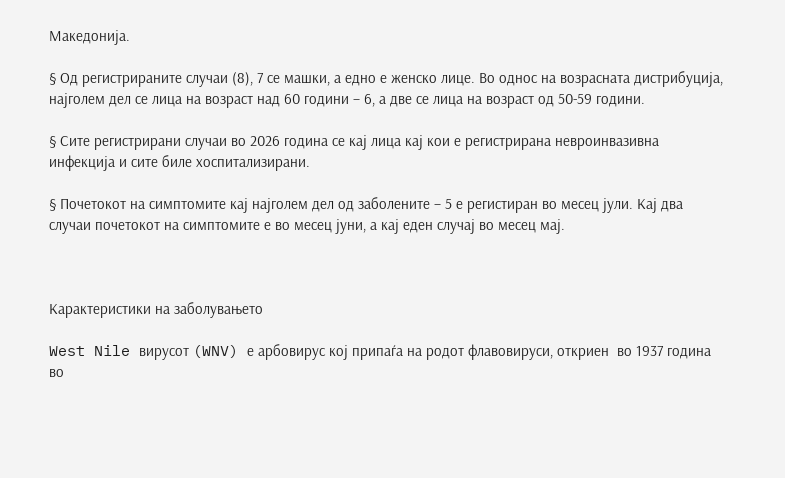Македонија.

§ Од регистрираните случаи (8), 7 се машки, а едно е женско лице. Во однос на возрасната дистрибуција, најголем дел се лица на возраст над 60 години – 6, а две се лица на возраст од 50-59 години.

§ Сите регистрирани случаи во 2026 година се кај лица кај кои е регистрирана невроинвазивна инфекција и сите биле хоспитализирани.

§ Почетокот на симптомите кај најголем дел од заболените – 5 е регистиран во месец јули. Кај два случаи почетокот на симптомите е во месец јуни, а кај еден случај во месец мај.



Карактеристики на заболувањето

West Nile вирусот (WNV) е арбовирус кој припаѓа на родот флавовируси, откриен  во 1937 година во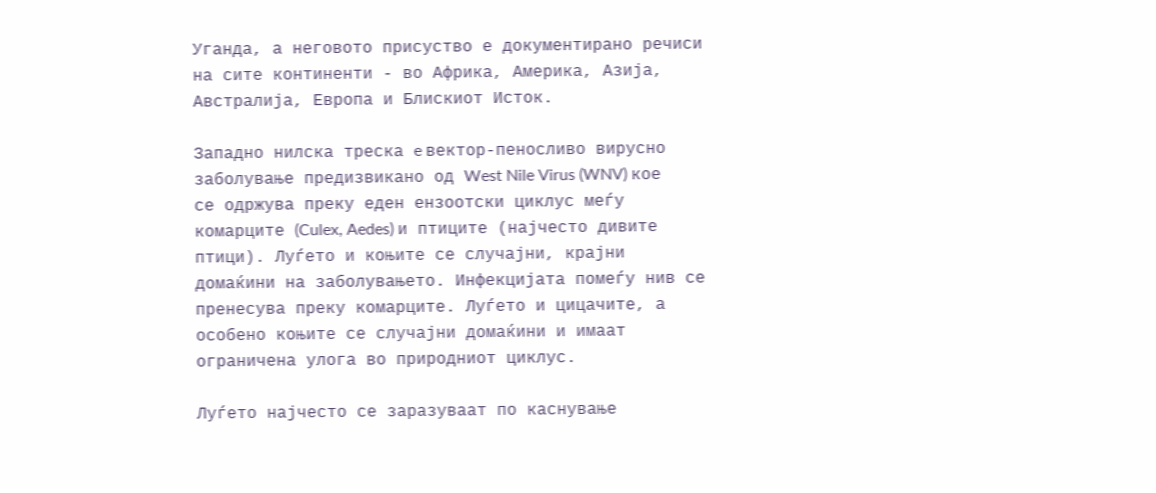Уганда, а неговото присуство е дoкументирано речиси на сите континенти - во Африка, Америка, Азија, Австралија, Европа и Блискиот Исток.

Западно нилска треска e вектор-пеносливо вирусно заболување предизвикано од West Nile Virus (WNV) кое се одржува преку еден ензоотски циклус меѓу комарците (Culex, Aedes) и птиците (најчесто дивите птици). Луѓето и коњите се случајни, крајни домаќини на заболувањето. Инфекцијата помеѓу нив се пренесува преку комарците. Луѓето и цицачите, а особено коњите се случајни домаќини и имаат ограничена улога во природниот циклус.

Луѓето најчесто се заразуваат по каснување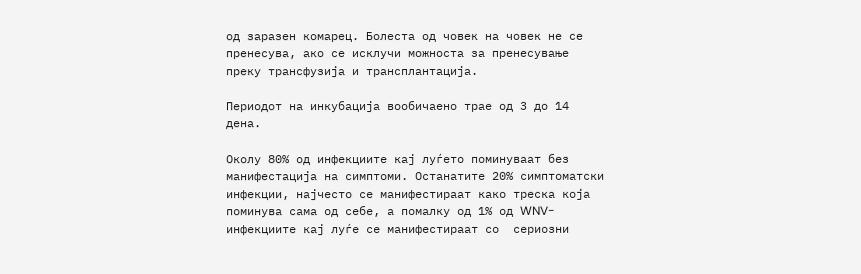од заразен комарец. Болеста од човек на човек не се пренесува, ако се исклучи можноста за пренесување преку трансфузија и трансплантација.

Периодот на инкубација вообичаено трае од 3 до 14 дена.

Околу 80% од инфекциите кај луѓето поминуваат без манифестација на симптоми. Останатите 20% симптоматски инфекции, најчесто се манифестираат како треска која поминува сама од себе, а помалку од 1% од WNV-инфекциите кај луѓе се манифестираат со  сериозни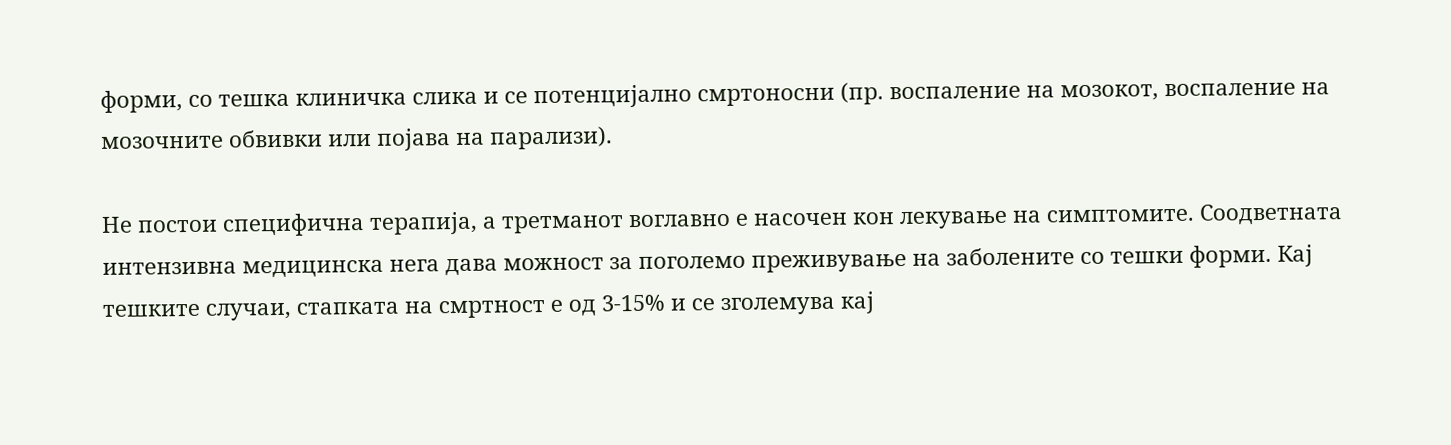форми, со тешка клиничка слика и се потенцијално смртоносни (пр. воспаление на мозокот, воспаление на мозочните обвивки или појава на парализи).

Не постои специфична терапија, а третманот воглавно е насочен кон лекување на симптомите. Соодветната интензивна медицинска нега дава можност за поголемо преживување на заболените со тешки форми. Кај тешките случаи, стапката на смртност е од 3-15% и се зголемува кај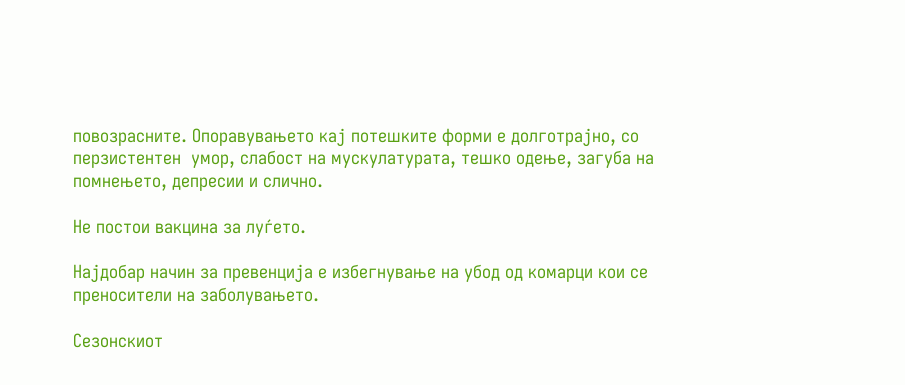повозрасните. Опоравувањето кај потешките форми е долготрајно, со перзистентен  умор, слабост на мускулатурата, тешко одење, загуба на помнењето, депресии и слично.

Не постои вакцина за луѓето.

Најдобар начин за превенција е избегнување на убод од комарци кои се преносители на заболувањето.

Сезонскиот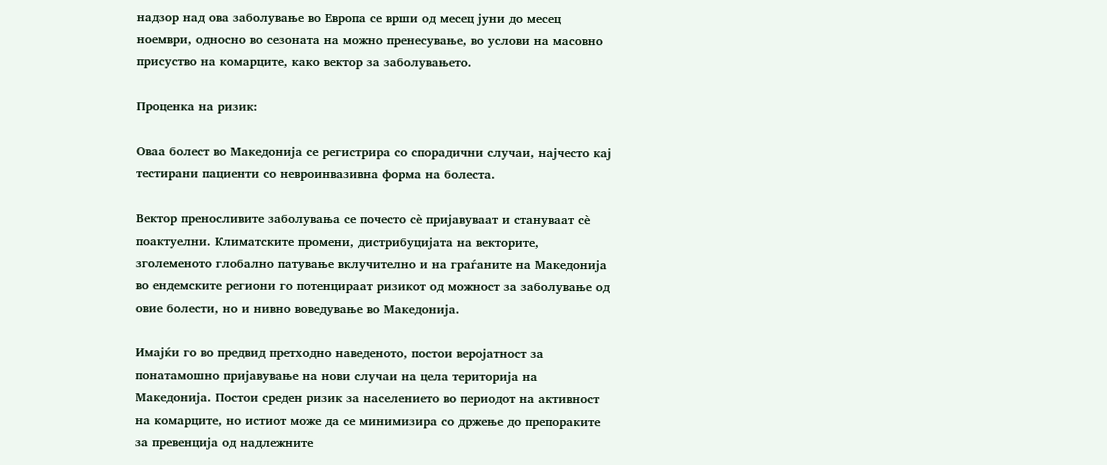надзор над ова заболување во Европа се врши од месец јуни до месец ноември, односно во сезоната на можно пренесување, во услови на масовно присуство на комарците, како вектор за заболувањето.

Проценка на ризик:

Оваа болест во Македонија се регистрира со спорадични случаи, најчесто кај тестирани пациенти со невроинвазивна форма на болеста.

Вектор преносливите заболувања се почесто сè пријавуваат и стануваат сè поактуелни. Климатските промени, дистрибуцијата на векторите, зголеменото глобално патување вклучително и на граѓаните на Македонија во ендемските региони го потенцираат ризикот од можност за заболување од овие болести, но и нивно воведување во Македонија.

Имајќи го во предвид претходно наведеното, постои веројатност за понатамошно пријавување на нови случаи на цела територија на Македонија. Постои среден ризик за населението во периодот на активност на комарците, но истиот може да се минимизира со држење до препораките за превенција од надлежните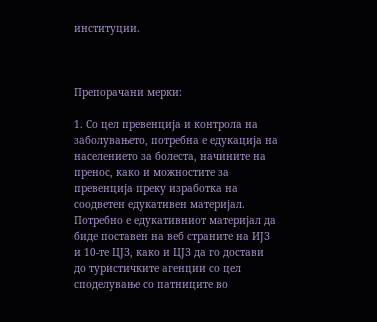институции.



Препорачани мерки:

1. Со цел превенција и контрола на заболувањето, потребна е едукација на населението за болеста, начините на пренос, како и можностите за превенција преку изработка на соодветен едукативен материјал. Потребно е едукативниот материјал да биде поставен на веб страните на ИЈЗ и 10-те ЦЈЗ, како и ЦЈЗ да го достави до туристичките агенции со цел споделување со патниците во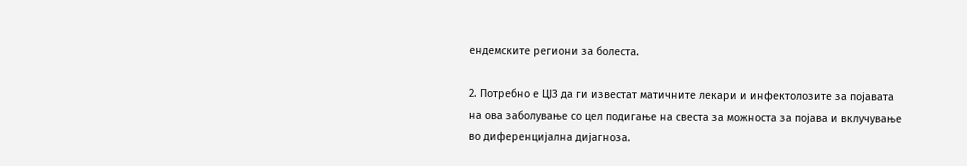ендемските региони за болеста.

2. Потребно е ЦЈЗ да ги известат матичните лекари и инфектолозите за појавата на ова заболување со цел подигање на свеста за можноста за појава и вклучување во диференцијална дијагноза.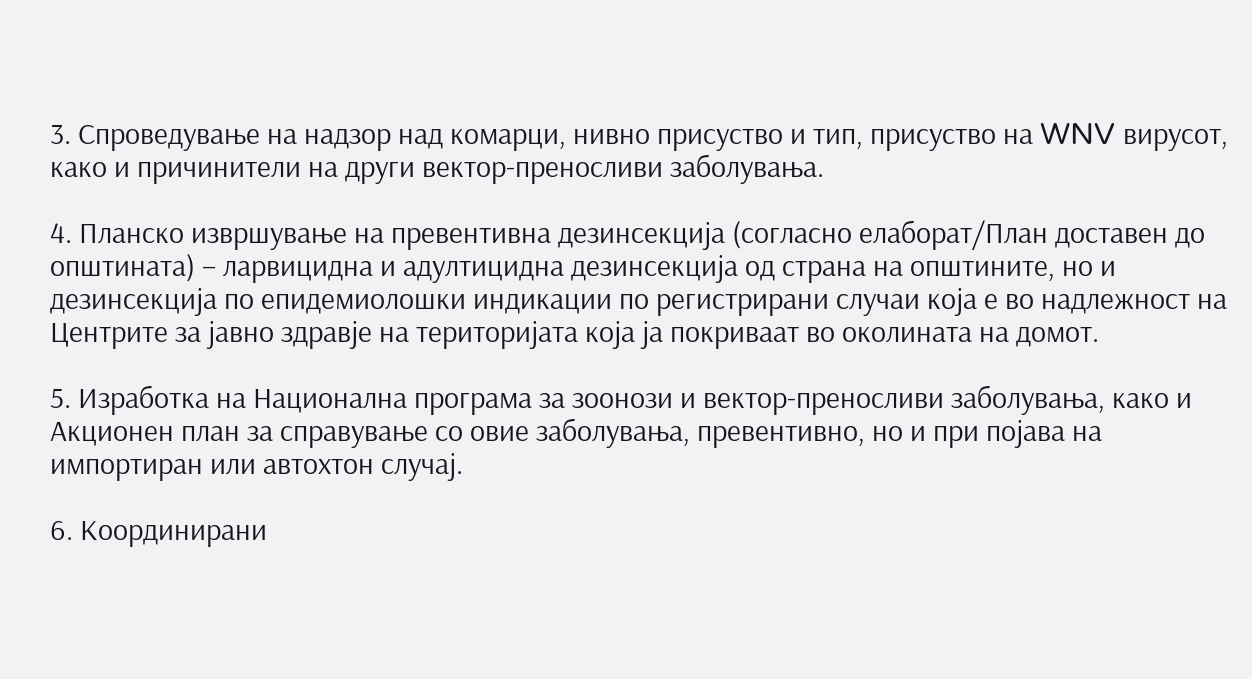3. Спроведување на надзор над комарци, нивно присуство и тип, присуство на WNV вирусот, како и причинители на други вектор-преносливи заболувања.

4. Планско извршување на превентивна дезинсекција (согласно елаборат/План доставен до општината) – ларвицидна и адултицидна дезинсекција од страна на општините, но и дезинсекција по епидемиолошки индикации по регистрирани случаи која е во надлежност на Центрите за јавно здравје на територијата која ја покриваат во околината на домот.

5. Изработка на Национална програма за зоонози и вектор-преносливи заболувања, како и Акционен план за справување со овие заболувања, превентивно, но и при појава на импортиран или автохтон случај.

6. Координирани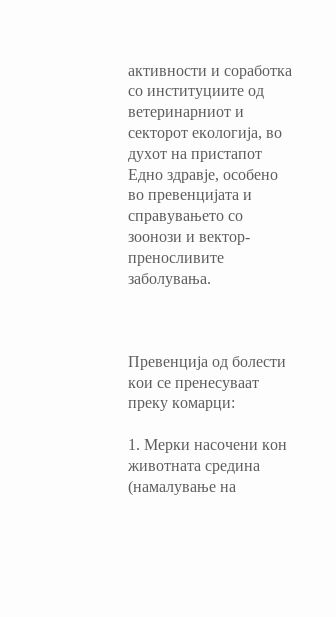активности и соработка со институциите од ветеринарниот и секторот екологија, во духот на пристапот Едно здравје, особено во превенцијата и справувањето со зоонози и вектор-преносливите заболувања.



Превенција од болести кои се пренесуваат преку комарци:

1. Мерки насочени кон животната средина (намалување на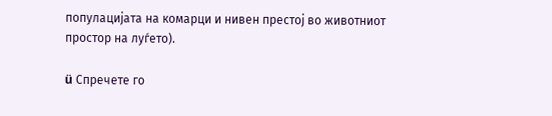популацијата на комарци и нивен престој во животниот простор на луѓето).

ü Спречете го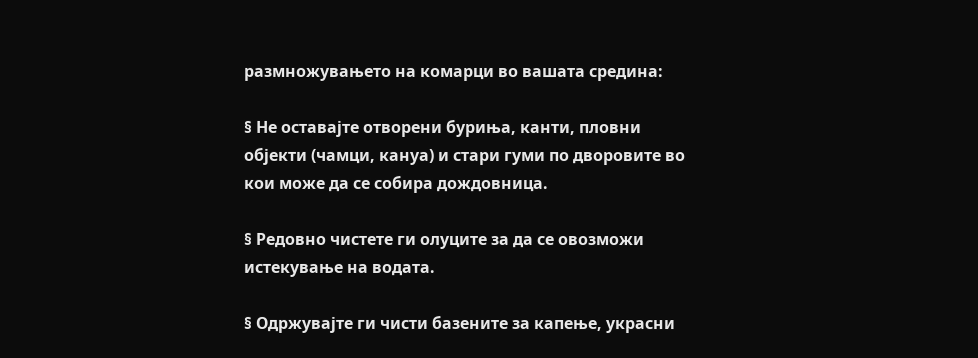размножувањето на комарци во вашата средина:

§ Не оставајте отворени буриња, канти, пловни објекти (чамци, кануа) и стари гуми по дворовите во кои може да се собира дождовница.

§ Редовно чистете ги олуците за да се овозможи истекување на водата.

§ Одржувајте ги чисти базените за капење, украсни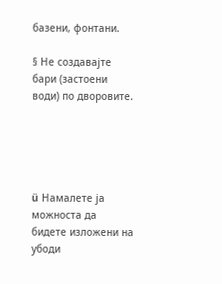базени, фонтани.

§ Не создавајте бари (застоени води) по дворовите.





ü Намалете ја можноста да бидете изложени на убоди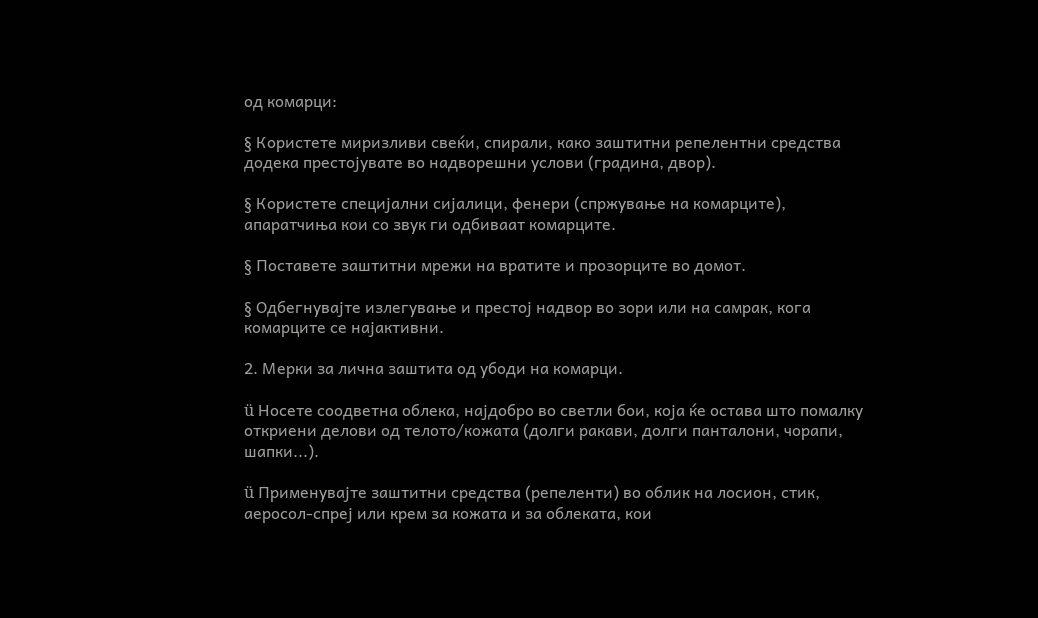од комарци:

§ Користете миризливи свеќи, спирали, како заштитни репелентни средства додека престојувате во надворешни услови (градина, двор).

§ Користете специјални сијалици, фенери (спржување на комарците), апаратчиња кои со звук ги одбиваат комарците.

§ Поставете заштитни мрежи на вратите и прозорците во домот.

§ Одбегнувајте излегување и престој надвор во зори или на самрак, кога комарците се најактивни.

2. Мерки за лична заштита од убоди на комарци.

ü Носете соодветна облека, најдобро во светли бои, која ќе остава што помалку откриени делови од телото/кожата (долги ракави, долги панталони, чорапи, шапки...).

ü Применувајте заштитни средства (репеленти) во облик на лосион, стик, аеросол-спреј или крем за кожата и за облеката, кои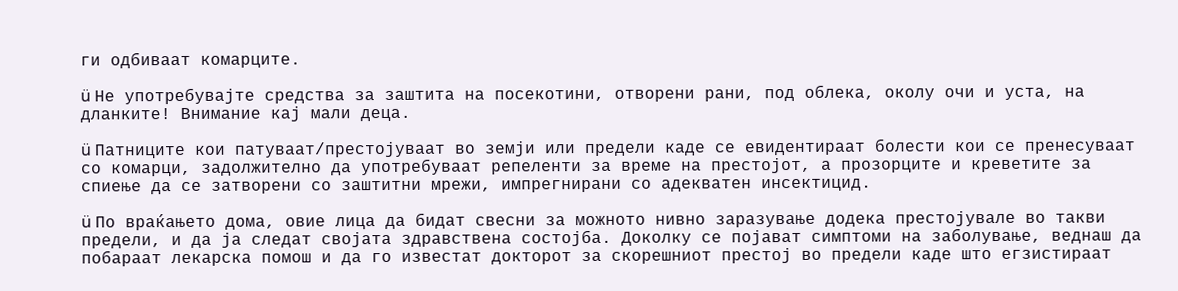ги одбиваат комарците.

ü Не употребувајте средства за заштита на посекотини, отворени рани, под облека, околу очи и уста, на дланките! Внимание кај мали деца.

ü Патниците кои патуваат/престојуваат во земји или предели каде се евидентираат болести кои се пренесуваат со комарци, задолжително да употребуваат репеленти за време на престојот, а прозорците и креветите за спиење да се затворени со заштитни мрежи, импрегнирани со адекватен инсектицид.

ü По враќањето дома, овие лица да бидат свесни за можното нивно заразување додека престојувале во такви предели, и да ја следат својата здравствена состојба. Доколку се појават симптоми на заболување, веднаш да побараат лекарска помош и да го известат докторот за скорешниот престој во предели каде што егзистираат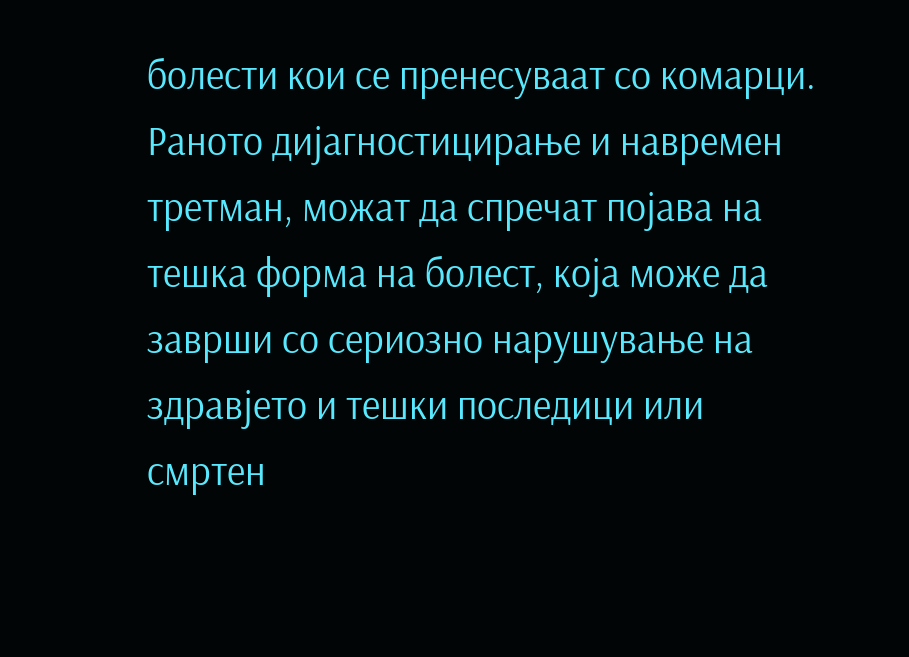болести кои се пренесуваат со комарци. Раното дијагностицирање и навремен третман, можат да спречат појава на тешка форма на болест, која може да заврши со сериозно нарушување на здравјето и тешки последици или смртен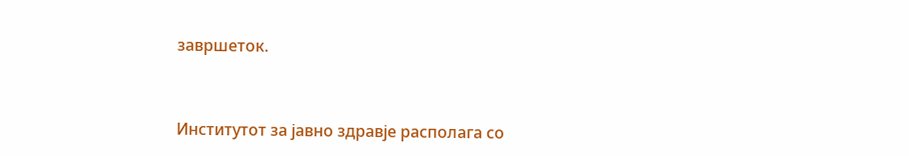завршеток.



Институтот за јавно здравје располага со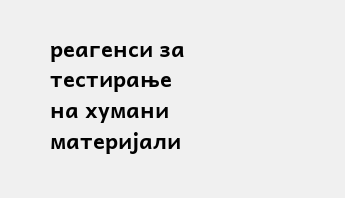реагенси за тестирање на хумани материјали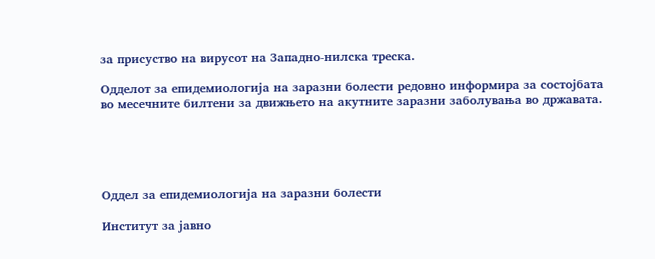за присуство на вирусот на Западно-нилска треска.

Одделот за епидемиологија на заразни болести редовно информира за состојбата во месечните билтени за движњето на акутните заразни заболувања во државата.





Оддел за епидемиологија на заразни болести

Институт за јавно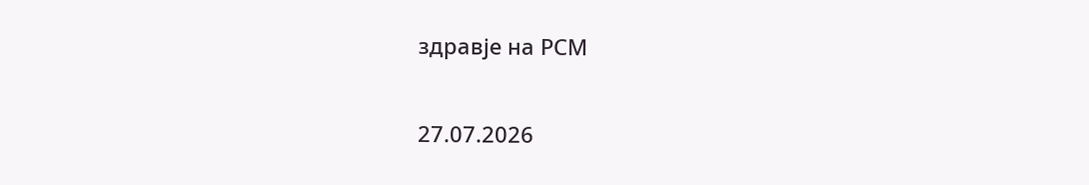здравје на РСМ

27.07.2026